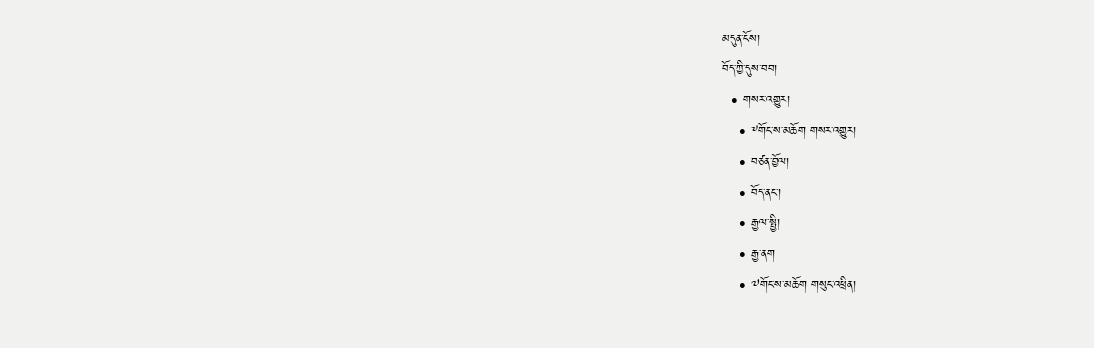མདུན་ངོས།
བོད་ཀྱི་དུས་བབ།
  • གསར་འགྱུར།
    • ༸གོང་ས་མཆོག གསར་འགྱུར།
    • བཙན་བྱོལ།
    • བོད་ནང་།
    • རྒྱལ་སྤྱི།
    • རྒྱ་ནག
    • ༧གོང་ས་མཆོག གསུང་འཕྲིན།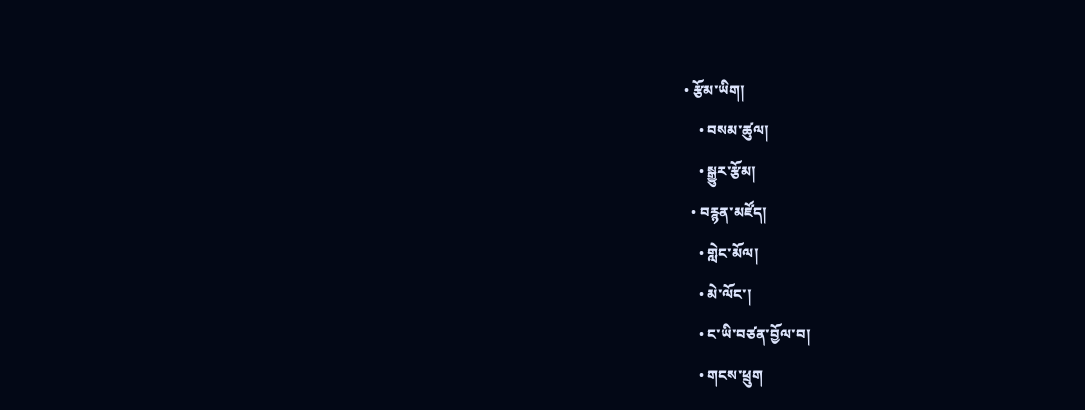• རྩོམ་ཡིག།
    • བསམ་ཚུལ།
    • སྒྱུར་རྩོམ།
  • བརྙན་མཛོད།
    • གླེང་མོལ།
    • མེ་ལོང་།
    • ང་ཡི་བཙན་བྱོལ་བ།
    • གངས་ཕྲུག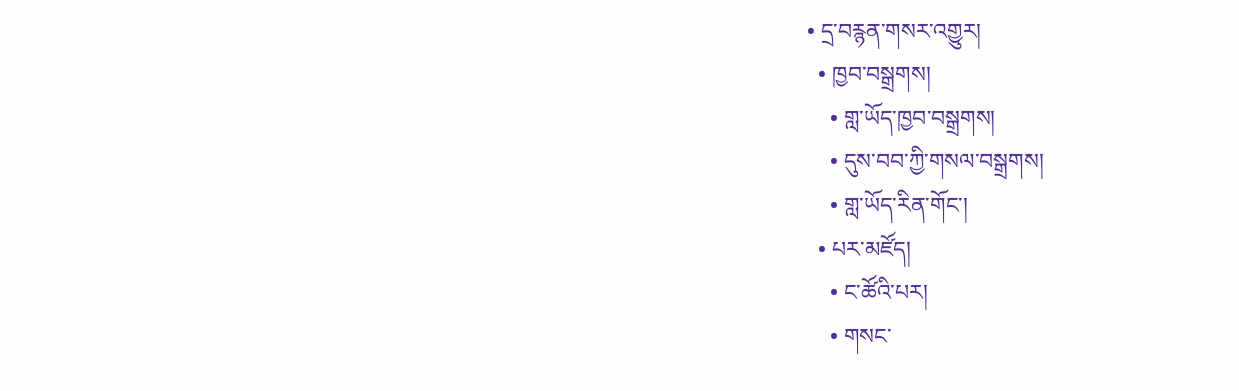• དྲ་བརྙན་གསར་འགྱུར།
  • ཁྱབ་བསྒྲགས།
    • གླ་ཡོད་ཁྱབ་བསྒྲགས།
    • དུས་བབ་ཀྱི་གསལ་བསྒྲགས།
    • གླ་ཡོད་རིན་གོང་།
  • པར་མཛོད།
    • ང་ཚོའི་པར།
    • གསང་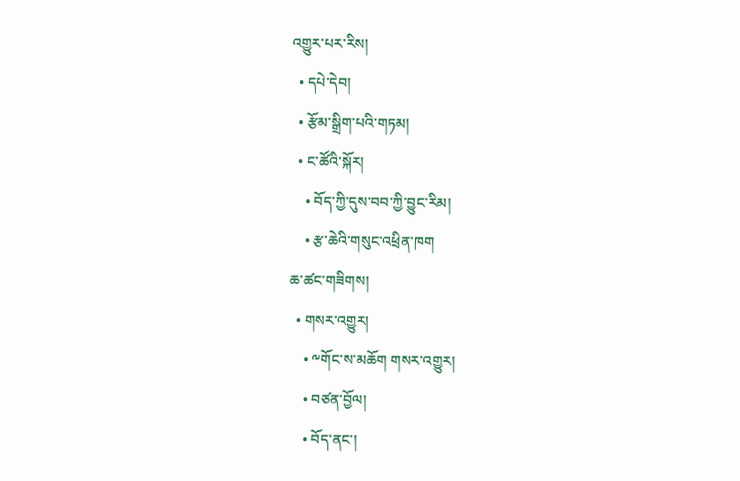འགྱུར་པར་རིས།
  • དཔེ་དེབ།
  • རྩོམ་སྒྲིག་པའི་གཏམ།
  • ང་ཚོའི་སྐོར།
    • བོད་ཀྱི་དུས་བབ་ཀྱི་བྱུང་རིམ།
    • རྩ་ཆེའི་གསུང་འཕྲིན་ཁག
ཆ་ཚང་གཟིགས།
  • གསར་འགྱུར།
    • ༸གོང་ས་མཆོག གསར་འགྱུར།
    • བཙན་བྱོལ།
    • བོད་ནང་།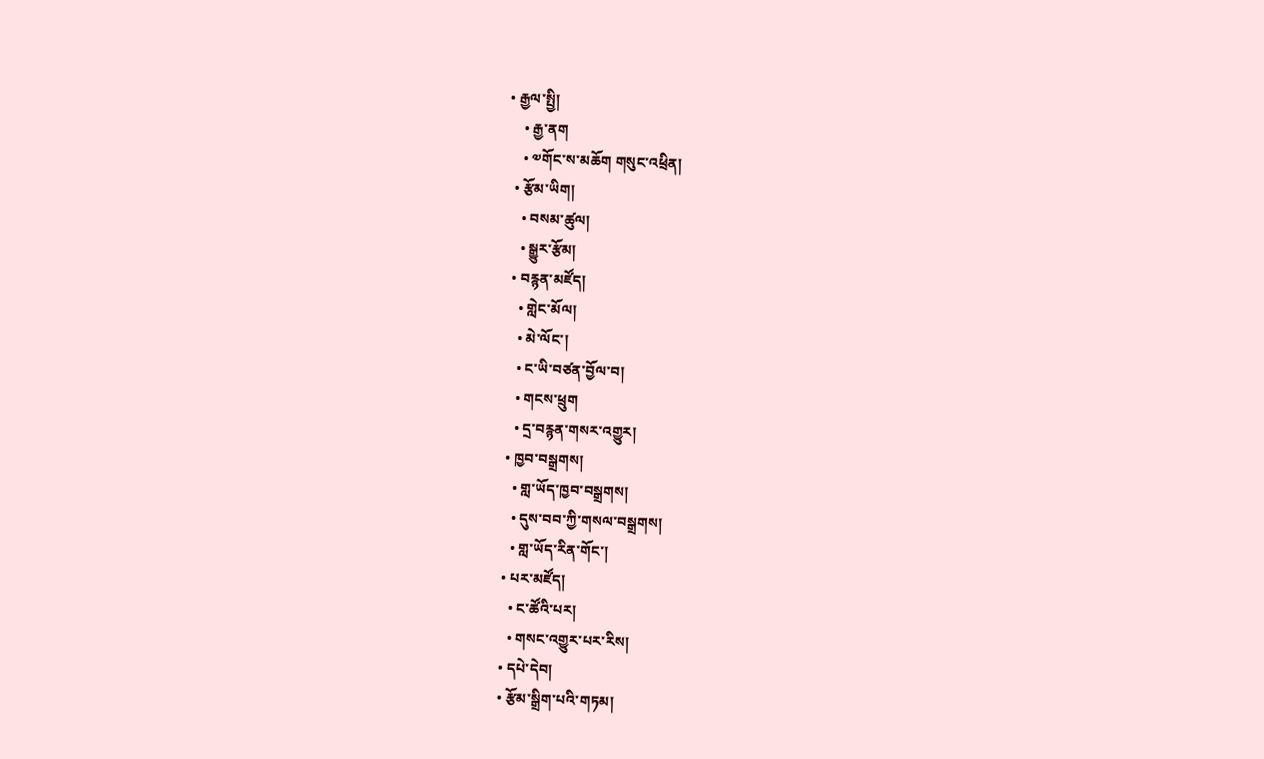• རྒྱལ་སྤྱི།
    • རྒྱ་ནག
    • ༧གོང་ས་མཆོག གསུང་འཕྲིན།
  • རྩོམ་ཡིག།
    • བསམ་ཚུལ།
    • སྒྱུར་རྩོམ།
  • བརྙན་མཛོད།
    • གླེང་མོལ།
    • མེ་ལོང་།
    • ང་ཡི་བཙན་བྱོལ་བ།
    • གངས་ཕྲུག
    • དྲ་བརྙན་གསར་འགྱུར།
  • ཁྱབ་བསྒྲགས།
    • གླ་ཡོད་ཁྱབ་བསྒྲགས།
    • དུས་བབ་ཀྱི་གསལ་བསྒྲགས།
    • གླ་ཡོད་རིན་གོང་།
  • པར་མཛོད།
    • ང་ཚོའི་པར།
    • གསང་འགྱུར་པར་རིས།
  • དཔེ་དེབ།
  • རྩོམ་སྒྲིག་པའི་གཏམ།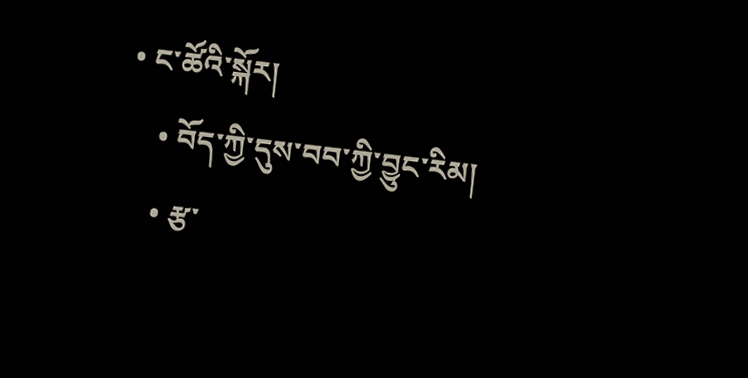• ང་ཚོའི་སྐོར།
    • བོད་ཀྱི་དུས་བབ་ཀྱི་བྱུང་རིམ།
    • རྩ་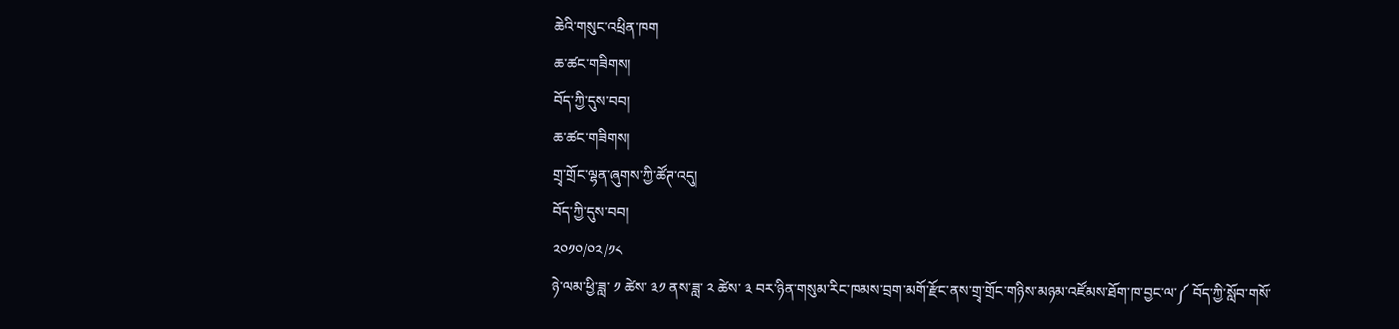ཆེའི་གསུང་འཕྲིན་ཁག
ཆ་ཚང་གཟིགས།
བོད་ཀྱི་དུས་བབ།
ཆ་ཚང་གཟིགས།
གྲྭ་གྲོང་ལྷན་ཞུགས་ཀྱི་ཚོཊ་འདུ།
བོད་ཀྱི་དུས་བབ།
༢༠༡༠/༠༢/༡༨
ཉེ་ལམ་ཕྱི་ཟླ་ ༡ ཚེས་ ༣༡ ནས་ཟླ་ ༢ ཚེས་ ༣ བར་ཉིན་གསུམ་རིང་ཁམས་བྲག་མགོ་རྫོང་ནས་གྲྭ་གྲོང་གཉིས་མཉམ་འཛོམས་ཐོག་ཁ་བྱང་ལ་༼ བོད་ཀྱི་སློབ་གསོ་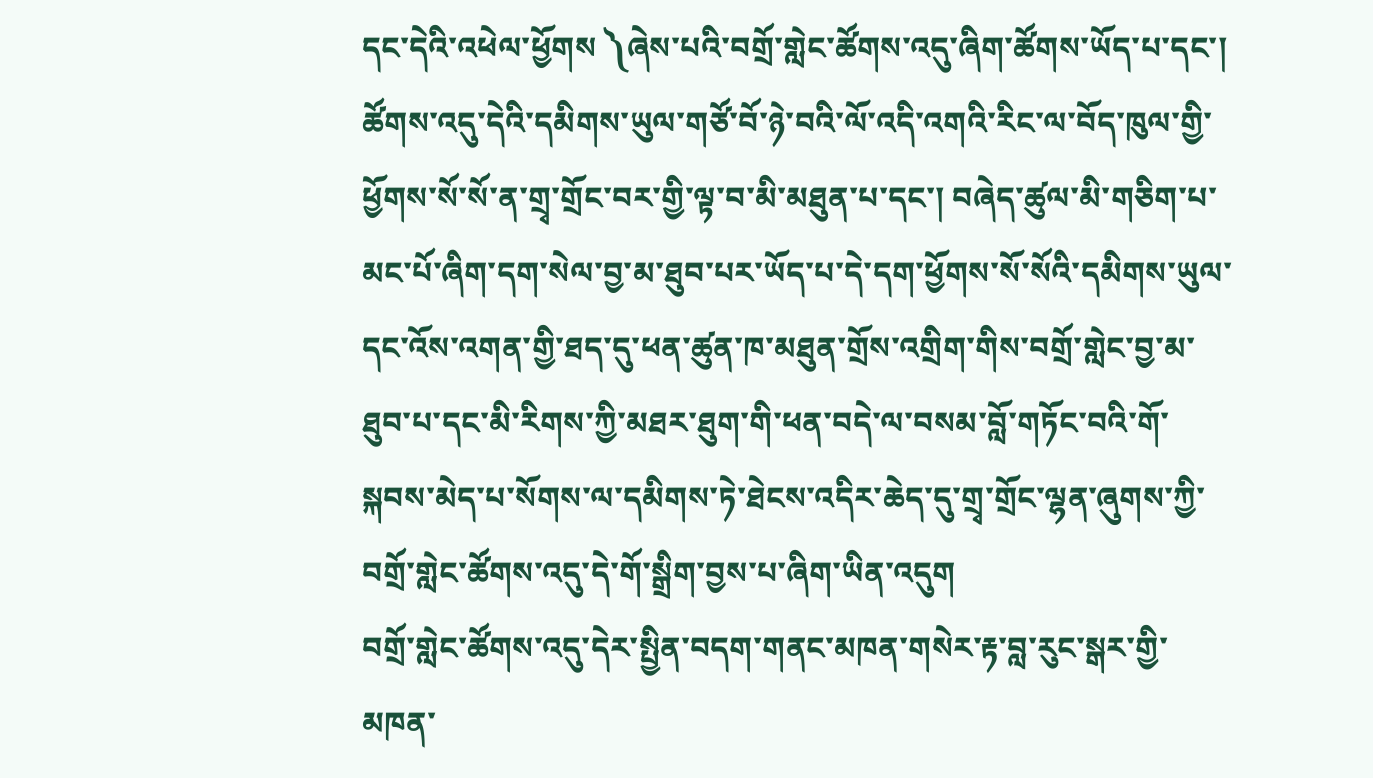དང་དེའི་འཕེལ་ཕྱོགས ༽ཞེས་པའི་བགྲོ་གླེང་ཚོགས་འདུ་ཞིག་ཚོགས་ཡོད་པ་དང་། ཚོགས་འདུ་དེའི་དམིགས་ཡུལ་གཙོ་བོ་ཉེ་བའི་ལོ་འདི་འགའི་རིང་ལ་བོད་ཁུལ་གྱི་ཕྱོགས་སོ་སོ་ན་གྲྭ་གྲོང་བར་གྱི་ལྟ་བ་མི་མཐུན་པ་དང་། བཞེད་ཚུལ་མི་གཅིག་པ་མང་པོ་ཞིག་དག་སེལ་བྱ་མ་ཐུབ་པར་ཡོད་པ་དེ་དག་ཕྱོགས་སོ་སོའི་དམིགས་ཡུལ་དང་འོས་འགན་གྱི་ཐད་དུ་ཕན་ཚུན་ཁ་མཐུན་གྲོས་འགྲིག་གིས་བགྲོ་གླེང་བྱ་མ་ཐུབ་པ་དང་མི་རིགས་ཀྱི་མཐར་ཐུག་གི་ཕན་བདེ་ལ་བསམ་བློ་གཏོང་བའི་གོ་སྐབས་མེད་པ་སོགས་ལ་དམིགས་ཏེ་ཐེངས་འདིར་ཆེད་དུ་གྲྭ་གྲོང་ལྷན་ཞུགས་ཀྱི་བགྲོ་གླེང་ཚོགས་འདུ་དེ་གོ་སྒྲིག་བྱས་པ་ཞིག་ཡིན་འདུག
བགྲོ་གླེང་ཚོགས་འདུ་དེར་སྤྱིན་བདག་གནང་མཁན་གསེར་རྟ་བླ་རུང་སྒར་གྱི་མཁན་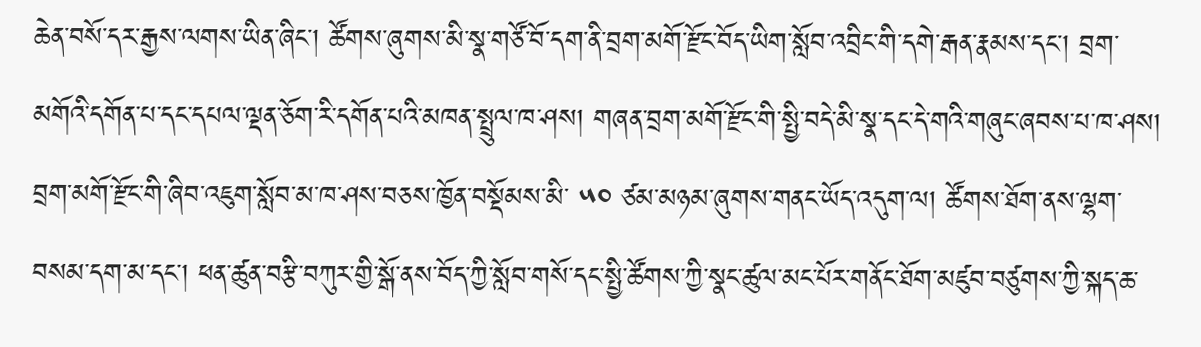ཆེན་བསོ་དར་རྒྱས་ལགས་ཡིན་ཞིང་། ཚོགས་ཞུགས་མི་སྣ་གཙོ་བོ་དག་ནི་བྲག་མགོ་རྫོང་བོད་ཡིག་སློབ་འབྲིང་གི་དགེ་རྒན་རྣམས་དང་། བྲག་མགོའི་དགོན་པ་དང་དཔལ་ལྡན་ཅོག་རི་དགོན་པའི་མཁན་སྤྲུལ་ཁ་ཤས། གཞན་བྲག་མགོ་རྫོང་གི་སྤྱི་བདེ་མི་སྣ་དང་དེ་གའི་གཞུང་ཞབས་པ་ཁ་ཤས། བྲག་མགོ་རྫོང་གི་ཞིབ་འཇུག་སློབ་མ་ཁ་ཤས་བཅས་ཁྱོན་བསྡོམས་མི་ ༥༠ ཙམ་མཉམ་ཞུགས་གནང་ཡོད་འདུག་ལ། ཚོགས་ཐོག་ནས་ལྷག་བསམ་དག་མ་དང་། ཕན་ཚུན་བརྩི་བཀུར་གྱི་སྒོ་ནས་བོད་ཀྱི་སློབ་གསོ་དང་སྤྱི་ཚོགས་ཀྱི་སྣང་ཚུལ་མང་པོར་གནོང་ཐོག་མཛུབ་བཙུགས་ཀྱི་སྐད་ཆ་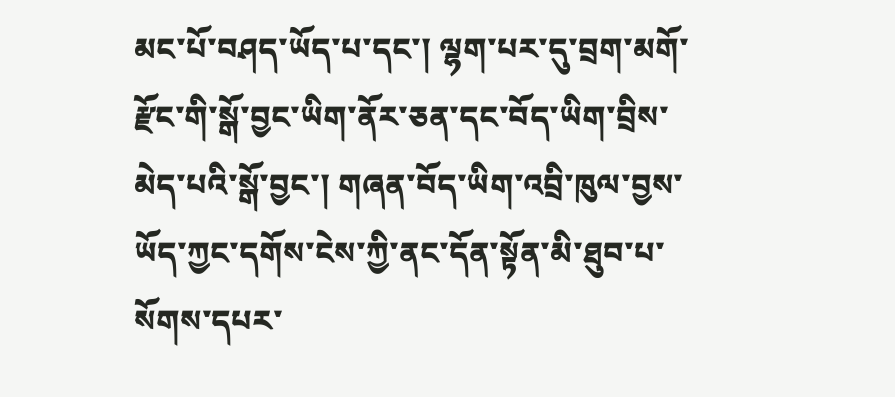མང་པོ་བཤད་ཡོད་པ་དང་། ལྷག་པར་དུ་བྲག་མགོ་རྫོང་གི་སྒོ་བྱང་ཡིག་ནོར་ཅན་དང་བོད་ཡིག་བྲིས་མེད་པའི་སྒོ་བྱང་། གཞན་བོད་ཡིག་འབྲི་ཁུལ་བྱས་ཡོད་ཀྱང་དགོས་ངེས་ཀྱི་ནང་དོན་སྟོན་མི་ཐུབ་པ་སོགས་དཔར་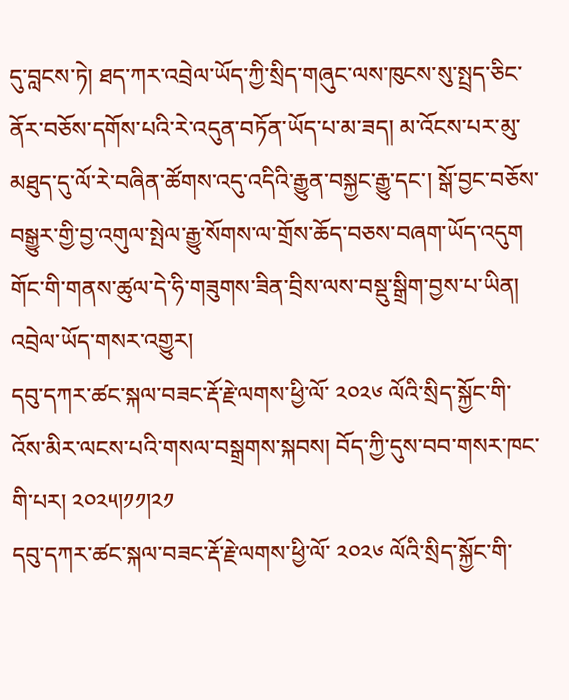དུ་བླངས་ཏེ། ཐད་ཀར་འབྲེལ་ཡོད་ཀྱི་སྲིད་གཞུང་ལས་ཁུངས་སུ་སྤྲད་ཅིང་ནོར་བཅོས་དགོས་པའི་རེ་འདུན་བཏོན་ཡོད་པ་མ་ཟད། མ་འོངས་པར་མུ་མཐུད་དུ་ལོ་རེ་བཞིན་ཚོགས་འདུ་འདིའི་རྒྱུན་བསྐྱང་རྒྱུ་དང་། སྒོ་བྱང་བཅོས་བསྒྱུར་གྱི་བྱ་འགུལ་སྤེལ་རྒྱུ་སོགས་ལ་གྲོས་ཆོད་བཅས་བཞག་ཡོད་འདུག
གོང་གི་གནས་ཚུལ་དེ་ཧི་གཟུགས་ཟིན་བྲིས་ལས་བསྡུ་སྒྲིག་བྱས་པ་ཡིན།
འབྲེལ་ཡོད་གསར་འགྱུར།
དབུ་དཀར་ཚང་སྐལ་བཟང་རྡོ་རྗེ་ལགས་ཕྱི་ལོ་ ༢༠༢༦ ལོའི་སྲིད་སྐྱོང་གི་འོས་མིར་ལངས་པའི་གསལ་བསྒྲགས་སྐབས། བོད་ཀྱི་དུས་བབ་གསར་ཁང་གི་པར། ༢༠༢༥།༡༡།༢༡
དབུ་དཀར་ཚང་སྐལ་བཟང་རྡོ་རྗེ་ལགས་ཕྱི་ལོ་ ༢༠༢༦ ལོའི་སྲིད་སྐྱོང་གི་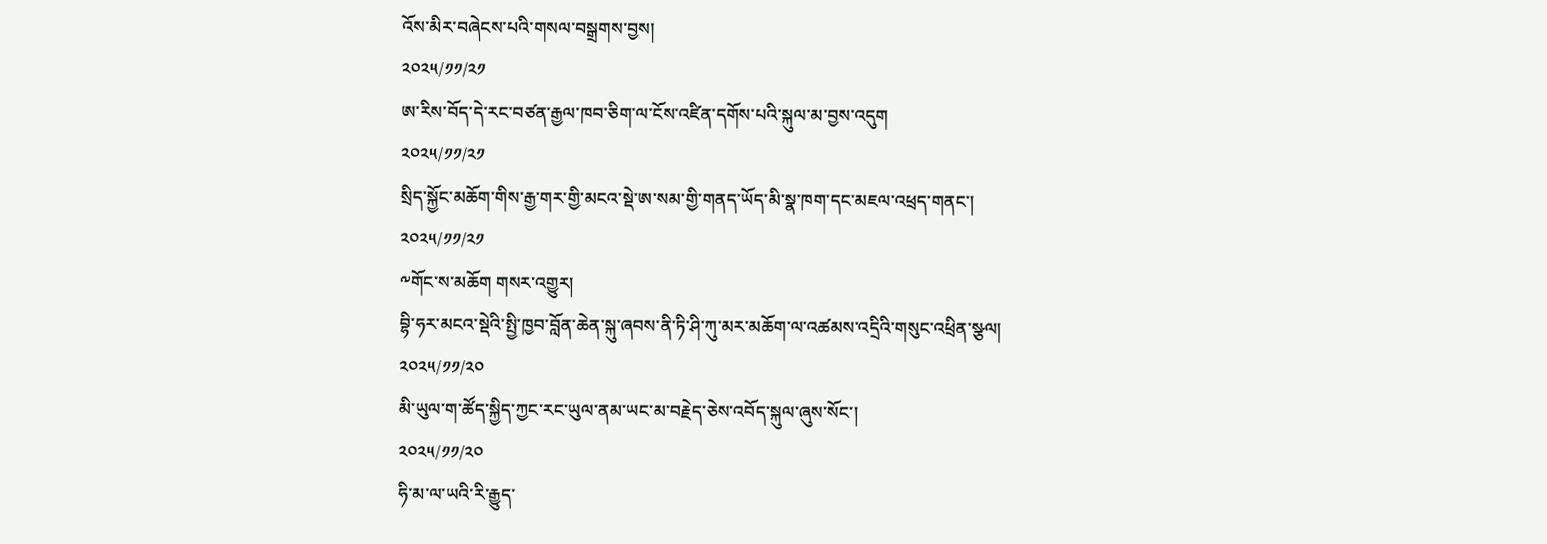འོས་མིར་བཞེངས་པའི་གསལ་བསྒྲགས་བྱས།
༢༠༢༥/༡༡/༢༡
ཨ་རིས་བོད་དེ་རང་བཙན་རྒྱལ་ཁབ་ཅིག་ལ་ངོས་འཛིན་དགོས་པའི་སྐུལ་མ་བྱས་འདུག
༢༠༢༥/༡༡/༢༡
སྲིད་སྐྱོང་མཆོག་གིས་རྒྱ་གར་གྱི་མངའ་སྡེ་ཨ་སམ་གྱི་གནད་ཡོད་མི་སྣ་ཁག་དང་མཇལ་འཕྲད་གནང་།
༢༠༢༥/༡༡/༢༡
༸གོང་ས་མཆོག གསར་འགྱུར།
བྷི་ཧར་མངའ་སྡེའི་སྤྱི་ཁྱབ་བློན་ཆེན་སྐུ་ཞབས་ནི་ཏི་ཤི་ཀུ་མར་མཆོག་ལ་འཚམས་འདྲིའི་གསུང་འཕྲིན་སྩལ།
༢༠༢༥/༡༡/༢༠
མི་ཡུལ་ག་ཚོད་སྐྱིད་ཀྱང་རང་ཡུལ་ནམ་ཡང་མ་བརྗེད་ཅེས་འབོད་སྐུལ་ཞུས་སོང་།
༢༠༢༥/༡༡/༢༠
ཧི་མ་ལ་ཡའི་རི་རྒྱུད་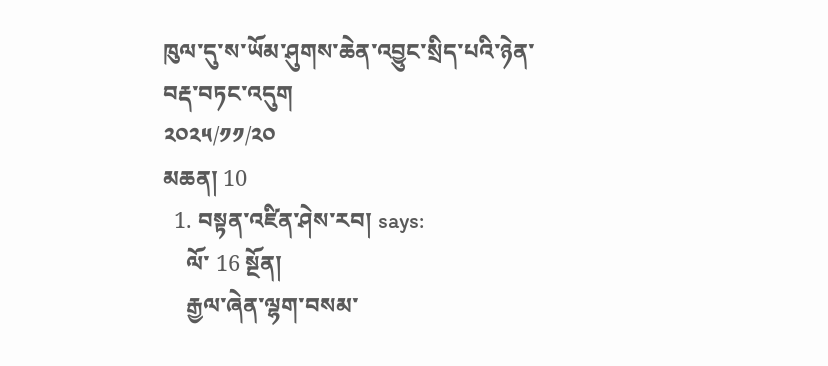ཁུལ་དུ་ས་ཡོམ་ཤུགས་ཆེན་འབྱུང་སྲིད་པའི་ཉེན་བརྡ་བཏང་འདུག
༢༠༢༥/༡༡/༢༠
མཆན། 10
  1. བསྟན་འཛིན་ཤེས་རབ། says:
    ལོ་ 16 སྔོན།
    རྒྱལ་ཞེན་ལྷག་བསམ་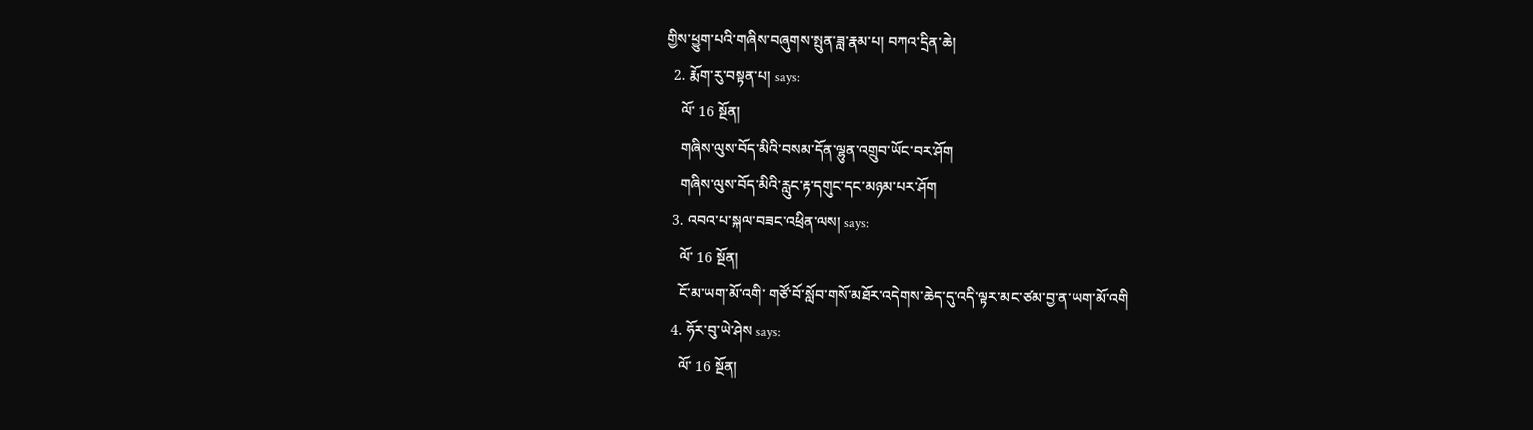གྱིས་ཕྱུག་པའི་གཞིས་བཞུགས་སྤུན་ཟླ་རྣམ་པ། བཀའ་དྲིན་ཆེ།
  2. རྨོག་རུ་བསྟན་པ། says:
    ལོ་ 16 སྔོན།
    གཞིས་ལུས་བོད་མིའི་བསམ་དོན་ལྷུན་འགྲུབ་ཡོང་བར་ཤོག
    གཞིས་ལུས་བོད་མིའི་རླུང་རྟ་དགུང་དང་མཉམ་པར་ཤོག
  3. འབའ་པ་སྐལ་བཟང་འཕྲིན་ལས། says:
    ལོ་ 16 སྔོན།
    ངོ་མ་ཡག་མོ་འགི་ གཙོ་བོ་སློབ་གསོ་མཐོར་འདེགས་ཆེད་དུ་འདི་ལྟར་མང་ཙམ་བྱ་ན་ཡག་མོ་འགི
  4. ཧོར་བུ་ཡེ་ཤེས says:
    ལོ་ 16 སྔོན།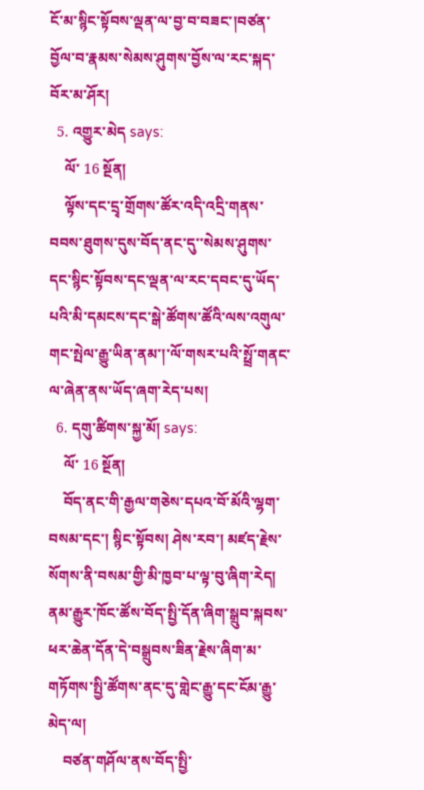ངོ་མ་སྙིང་སྟོབས་ལྡན་ལ་བྱ་བ་བཟང་།བཙན་བྱོལ་བ་རྣམས་སེམས་ཤུགས་བྱོས་ལ་རང་སྐད་བོར་མ་ཤོར།
  5. འགྱུར་མེད says:
    ལོ་ 16 སྔོན།
    ལྟོས་དང་དྲྭ་གྲོགས་ཚོར་འདི་འདྲི་གནས་བབས་ཐུགས་དུས་བོད་ནང་དུ་་སེམས་ཤུགས་དང་སྙིང་སྟོབས་དང་ལྡན་ལ་རང་དབང་དུ་ཡོད་པའི་མི་དམངས་དང་སྒེ་ཚོགས་ཚོའི་ལས་འགུལ་གང་སྤེལ་རྒྱུ་ཡིན་ནམ་།་ལོ་གསར་པའི་སྥྲོ་གནང་ལ་ཞེན་ནས་ཡོད་ཞག་རེད་པས།
  6. དགུ་ཚིགས་སྐྱ་མོ། says:
    ལོ་ 16 སྔོན།
    བོད་ནང་གི་རྒྱལ་གཅེས་དཔའ་བོ་མོའི་ལྷག་བསམ་དང་། སྙིང་སྟོབས། ཤེས་རབ་། མཛད་རྗེས་སོགས་ནི་བསམ་གྱི་མི་ཁྱབ་པ་ལྟ་བུ་ཞིག་རེད། ནམ་རྒྱུར་ཁོང་ཚོས་བོད་སྤྱི་དོན་ཞིག་སྒྲུབ་སྐབས་ཕར་ཆེན་དོན་དེ་བསྒྲུབས་ཟིན་རྗེས་ཞིག་མ་གཏོགས་སྤྱི་ཚོགས་ནང་དུ་གླེང་རྒྱུ་དང་ངོམ་རྒྱུ་མེད་ལ།
    བཙན་གཤོལ་ནས་བོད་སྤྱི་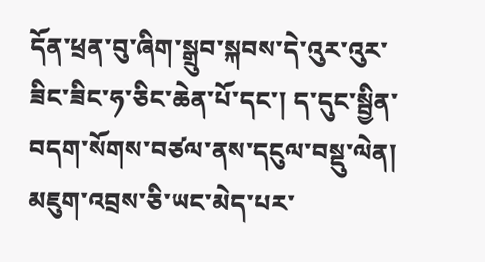དོན་ཕྲན་བུ་ཞིག་སྒྲུབ་སྐབས་དེ་འུར་འུར་ཟིང་ཟིང་ཧ་ཅིང་ཆེན་པོ་དང་། ད་དུང་སྦྱིན་བདག་སོགས་བཙལ་ནས་དངུལ་བསྡུ་ལེན། མཇུག་འབྲས་ཅི་ཡང་མེད་པར་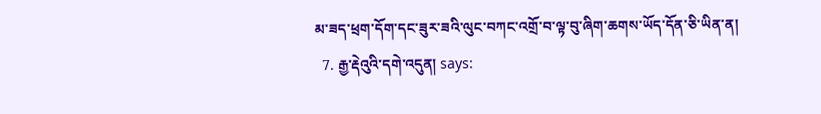མ་ཟད་ཕྲག་དོག་དང་ཟུར་ཟའི་ལུང་བཀང་འགྲོ་བ་ལྟ་བུ་ཞིག་ཆགས་ཡོད་དོན་ཅི་ཡིན་ན།
  7. རྒྱ་རྡེའུའི་དགེ་འདུན། says: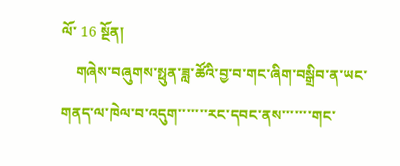ལོ་ 16 སྔོན།
    གཞེས་བཞུགས་སྥུན་ཟླ་ཚོའི་བྱ་བ་གང་ཞིག་བསྒྲིབ་ན་ཡང་གནད་ལ་ཁེལ་བ་འདུག་་་་་་་རང་དབང་ནས་་་་་་་གང་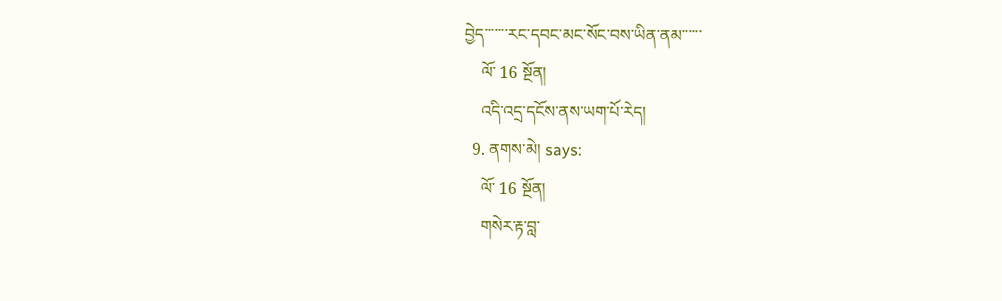བྱེད་་་་་་་རང་དབང་མང་སོང་བས་ཡིན་ནམ་་་་་་
    ལོ་ 16 སྔོན།
    འདི་འདྲ་དངོས་ནས་ཡག་པོ་རེད།
  9. ནགས་མེ། says:
    ལོ་ 16 སྔོན།
    གསེར་རྟ་བླ་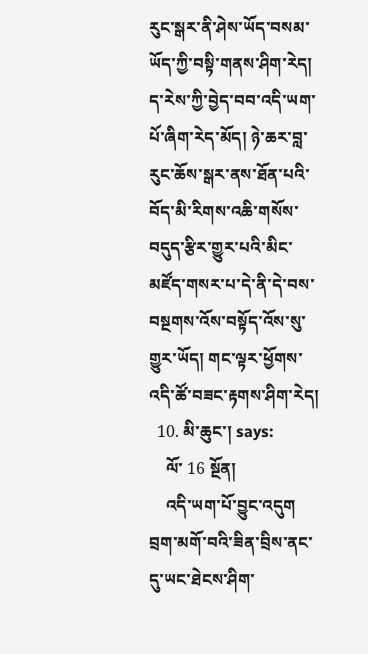རུང་སྒར་ནི་ཤེས་ཡོད་བསམ་ཡོད་ཀྱི་བསྟི་གནས་ཤིག་རེད། ད་རེས་ཀྱི་བྱེད་བབ་འདི་ཡག་པོ་ཞིག་རེད་མོད། ཉེ་ཆར་བླ་རུང་ཆོས་སྒར་ནས་ཐོན་པའི་བོད་མི་རིགས་འཆི་གསོས་བདུད་རྩིར་གྱུར་པའི་མིང་མཛོད་གསར་པ་དེ་ནི་དེ་བས་བསྔགས་འོས་བསྟོད་འོས་སུ་གྱུར་ཡོད། གང་ལྟར་ཕྱོགས་འདི་ཚོ་བཟང་རྟགས་ཤིག་རེད།
  10. མི་ཆུང་། says:
    ལོ་ 16 སྔོན།
    འདི་ཡག་པོ་བྱུང་འདུག བྲག་མགོ་བའི་ཟིན་བྲིས་ནང་དུ་ཡང་ཐེངས་ཤིག་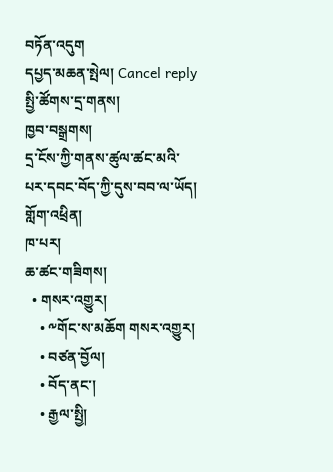བཏོན་འདུག
དཔྱད་མཆན་སྤེལ། Cancel reply
སྤྱི་ཚོགས་དྲ་གནས།
ཁྱབ་བསྒྲགས།
དྲ་ངོས་ཀྱི་གནས་ཚུལ་ཚང་མའི་པར་དབང་བོད་ཀྱི་དུས་བབ་ལ་ཡོད།
གློག་འཕྲིན།
ཁ་པར།
ཆ་ཚང་གཟིགས།
  • གསར་འགྱུར།
    • ༸གོང་ས་མཆོག གསར་འགྱུར།
    • བཙན་བྱོལ།
    • བོད་ནང་།
    • རྒྱལ་སྤྱི།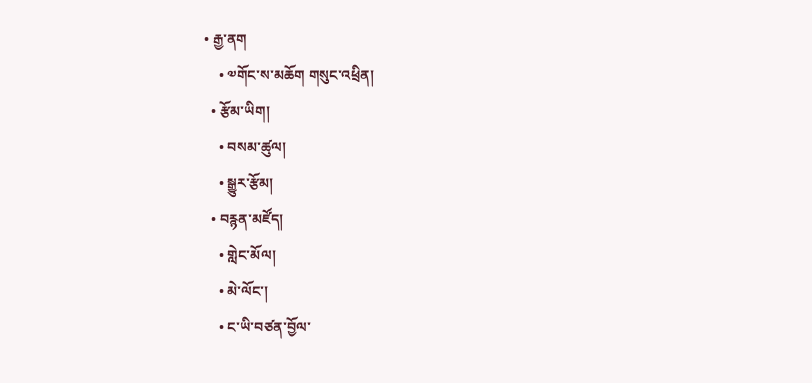• རྒྱ་ནག
    • ༧གོང་ས་མཆོག གསུང་འཕྲིན།
  • རྩོམ་ཡིག།
    • བསམ་ཚུལ།
    • སྒྱུར་རྩོམ།
  • བརྙན་མཛོད།
    • གླེང་མོལ།
    • མེ་ལོང་།
    • ང་ཡི་བཙན་བྱོལ་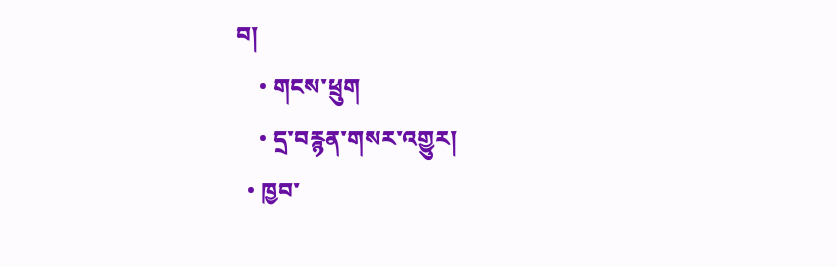བ།
    • གངས་ཕྲུག
    • དྲ་བརྙན་གསར་འགྱུར།
  • ཁྱབ་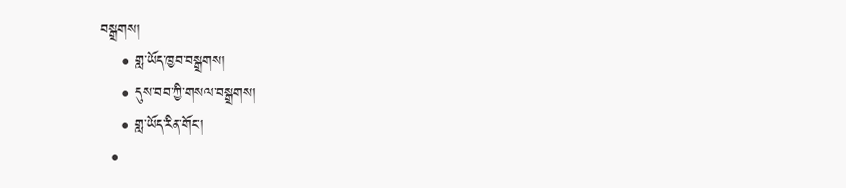བསྒྲགས།
    • གླ་ཡོད་ཁྱབ་བསྒྲགས།
    • དུས་བབ་ཀྱི་གསལ་བསྒྲགས།
    • གླ་ཡོད་རིན་གོང་།
  •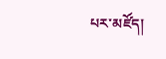པར་མཛོད།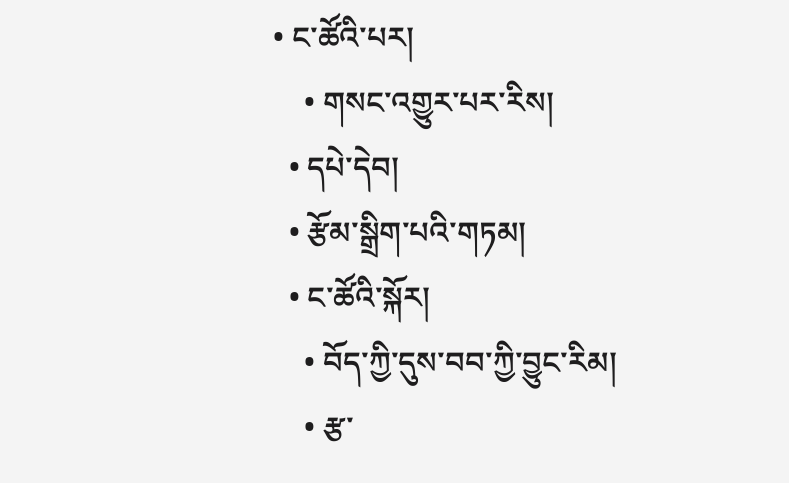• ང་ཚོའི་པར།
    • གསང་འགྱུར་པར་རིས།
  • དཔེ་དེབ།
  • རྩོམ་སྒྲིག་པའི་གཏམ།
  • ང་ཚོའི་སྐོར།
    • བོད་ཀྱི་དུས་བབ་ཀྱི་བྱུང་རིམ།
    • རྩ་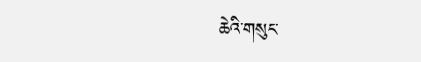ཆེའི་གསུང་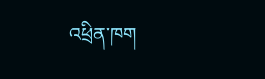འཕྲིན་ཁག